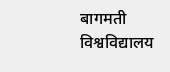बागमती विश्वविद्यालय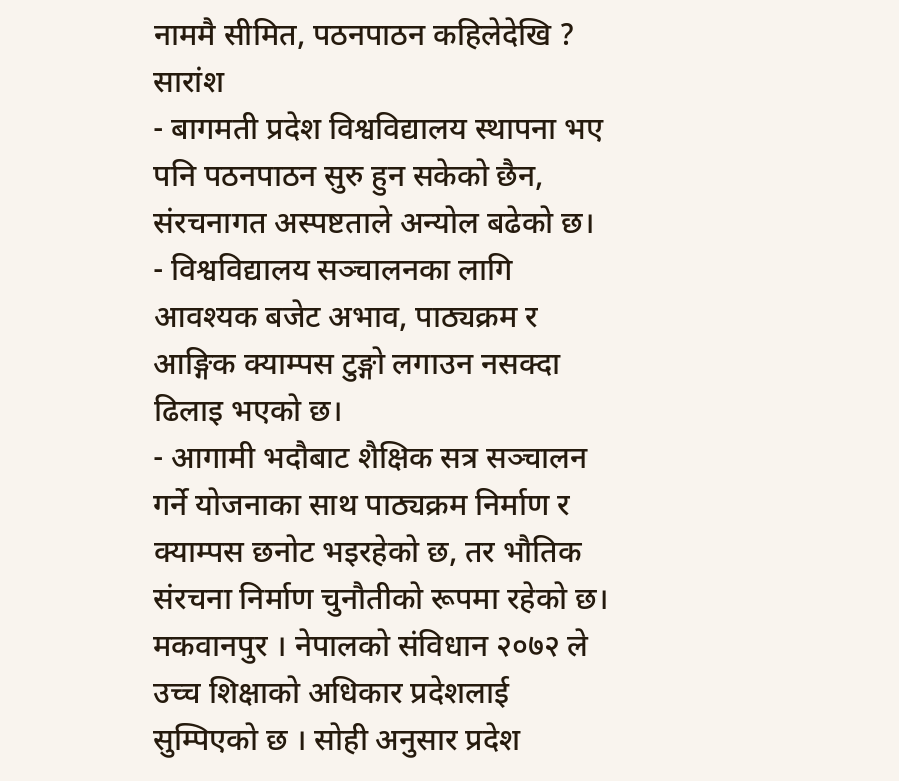नाममै सीमित, पठनपाठन कहिलेदेखि ?
सारांश
- बागमती प्रदेश विश्वविद्यालय स्थापना भए पनि पठनपाठन सुरु हुन सकेको छैन, संरचनागत अस्पष्टताले अन्योल बढेको छ।
- विश्वविद्यालय सञ्चालनका लागि आवश्यक बजेट अभाव, पाठ्यक्रम र आङ्गिक क्याम्पस टुङ्गो लगाउन नसक्दा ढिलाइ भएको छ।
- आगामी भदौबाट शैक्षिक सत्र सञ्चालन गर्ने योजनाका साथ पाठ्यक्रम निर्माण र क्याम्पस छनोट भइरहेको छ, तर भौतिक संरचना निर्माण चुनौतीको रूपमा रहेको छ।
मकवानपुर । नेपालको संविधान २०७२ ले उच्च शिक्षाको अधिकार प्रदेशलाई सुम्पिएको छ । सोही अनुसार प्रदेश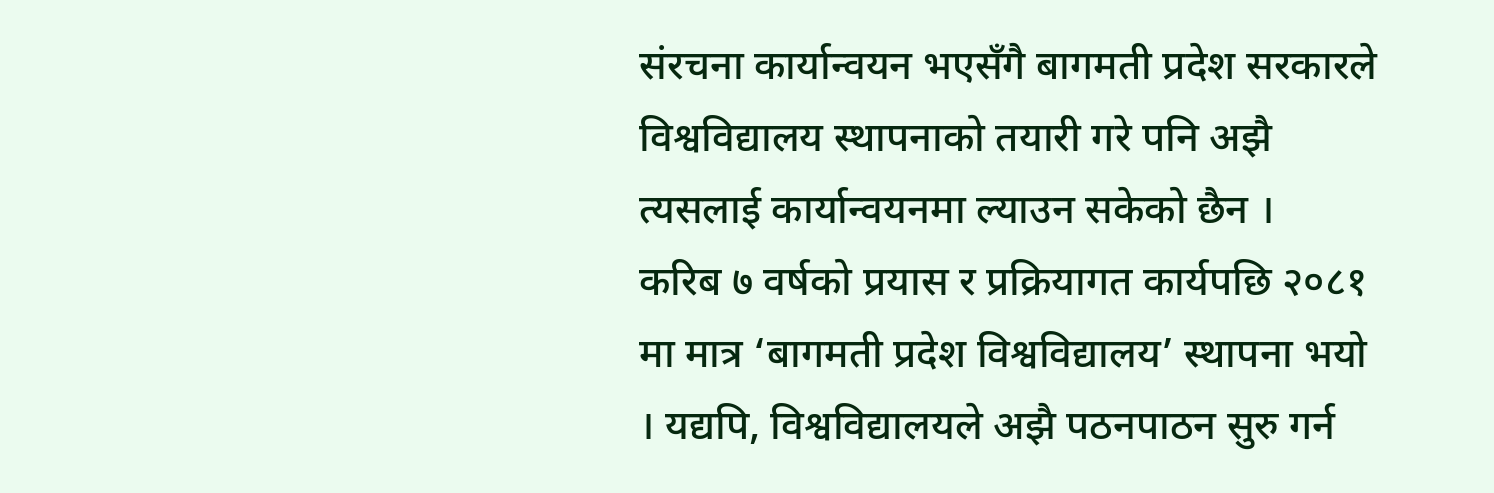संरचना कार्यान्वयन भएसँगै बागमती प्रदेश सरकारले विश्वविद्यालय स्थापनाको तयारी गरे पनि अझै त्यसलाई कार्यान्वयनमा ल्याउन सकेको छैन ।
करिब ७ वर्षको प्रयास र प्रक्रियागत कार्यपछि २०८१ मा मात्र ‘बागमती प्रदेश विश्वविद्यालय’ स्थापना भयो । यद्यपि, विश्वविद्यालयले अझै पठनपाठन सुरु गर्न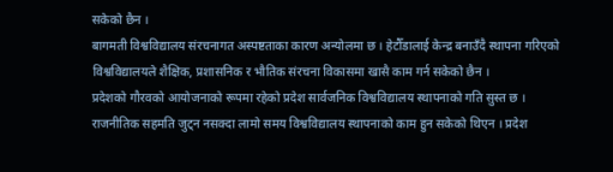सकेको छैन ।
बागमती विश्वविद्यालय संरचनागत अस्पष्टताका कारण अन्योलमा छ । हेटौँडालाई केन्द्र बनाउँदै स्थापना गरिएको विश्वविद्यालयले शैक्षिक, प्रशासनिक र भौतिक संरचना विकासमा खासै काम गर्न सकेको छैन ।
प्रदेशको गौरवको आयोजनाको रूपमा रहेको प्रदेश सार्वजनिक विश्वविद्यालय स्थापनाको गति सुस्त छ । राजनीतिक सहमति जुट्न नसक्दा लामो समय विश्वविद्यालय स्थापनाको काम हुन सकेको थिएन । प्रदेश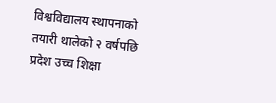विश्वविद्यालय स्थापनाको तयारी थालेको २ वर्षपछि प्रदेश उच्च शिक्षा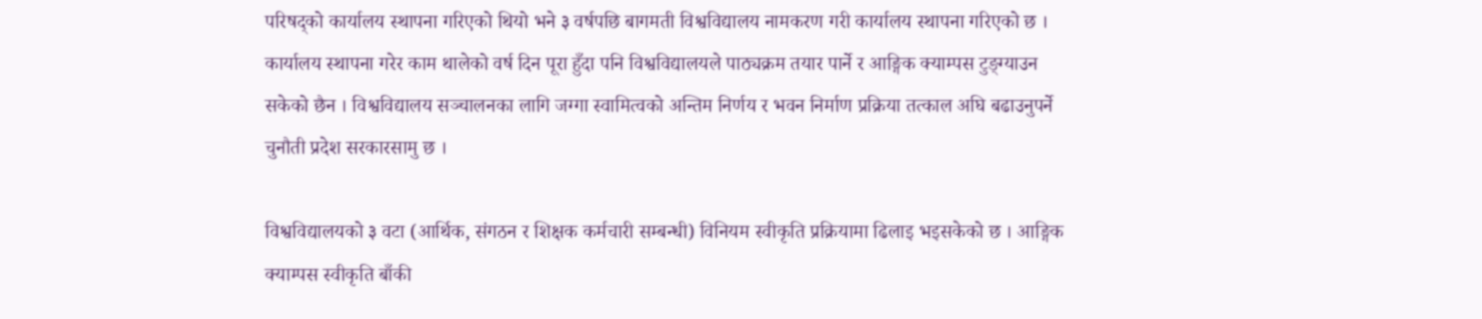परिषद्को कार्यालय स्थापना गरिएको थियो भने ३ वर्षपछि बागमती विश्वविद्यालय नामकरण गरी कार्यालय स्थापना गरिएको छ ।
कार्यालय स्थापना गरेर काम थालेको वर्ष दिन पूरा हुँदा पनि विश्वविद्यालयले पाठ्यक्रम तयार पार्ने र आङ्गिक क्याम्पस टुङ्ग्याउन सकेको छैन । विश्वविद्यालय सञ्चालनका लागि जग्गा स्वामित्वको अन्तिम निर्णय र भवन निर्माण प्रक्रिया तत्काल अघि बढाउनुपर्ने चुनौती प्रदेश सरकारसामु छ ।

विश्वविद्यालयको ३ वटा (आर्थिक, संगठन र शिक्षक कर्मचारी सम्बन्धी) विनियम स्वीकृति प्रक्रियामा ढिलाइ भइसकेको छ । आङ्गिक क्याम्पस स्वीकृति बाँकी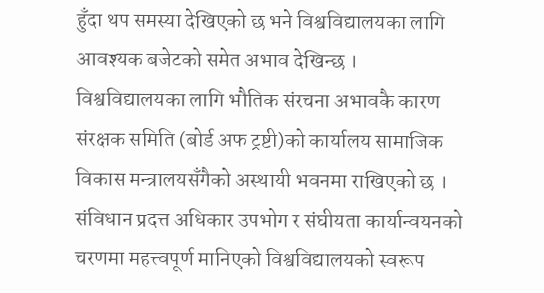हुँदा थप समस्या देखिएको छ भने विश्वविद्यालयका लागि आवश्यक बजेटको समेत अभाव देखिन्छ ।
विश्वविद्यालयका लागि भौतिक संरचना अभावकै कारण संरक्षक समिति (बोर्ड अफ ट्रष्टी)को कार्यालय सामाजिक विकास मन्त्रालयसँगैको अस्थायी भवनमा राखिएको छ ।
संविधान प्रदत्त अधिकार उपभोग र संघीयता कार्यान्वयनको चरणमा महत्त्वपूर्ण मानिएको विश्वविद्यालयको स्वरूप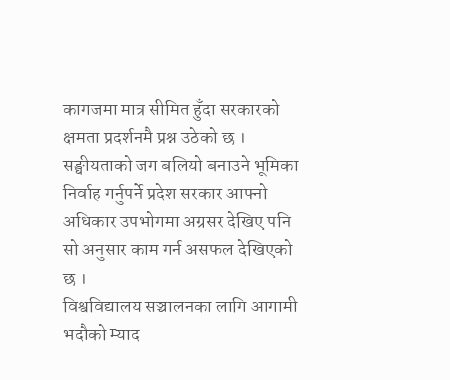कागजमा मात्र सीमित हुँदा सरकारको क्षमता प्रदर्शनमै प्रश्न उठेको छ । सङ्घीयताको जग बलियो बनाउने भूमिका निर्वाह गर्नुपर्ने प्रदेश सरकार आफ्नो अधिकार उपभोगमा अग्रसर देखिए पनि सो अनुसार काम गर्न असफल देखिएको छ ।
विश्वविद्यालय सञ्चालनका लागि आगामी भदौको म्याद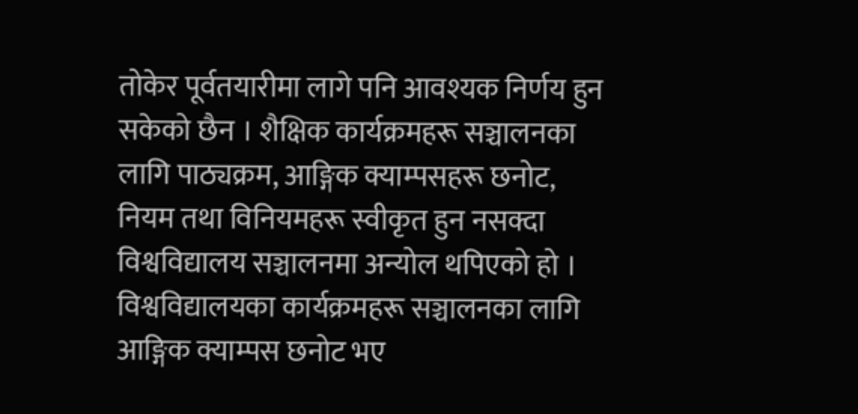तोकेर पूर्वतयारीमा लागे पनि आवश्यक निर्णय हुन सकेको छैन । शैक्षिक कार्यक्रमहरू सञ्चालनका लागि पाठ्यक्रम, आङ्गिक क्याम्पसहरू छनोट, नियम तथा विनियमहरू स्वीकृत हुन नसक्दा विश्वविद्यालय सञ्चालनमा अन्योल थपिएको हो ।
विश्वविद्यालयका कार्यक्रमहरू सञ्चालनका लागि आङ्गिक क्याम्पस छनोट भए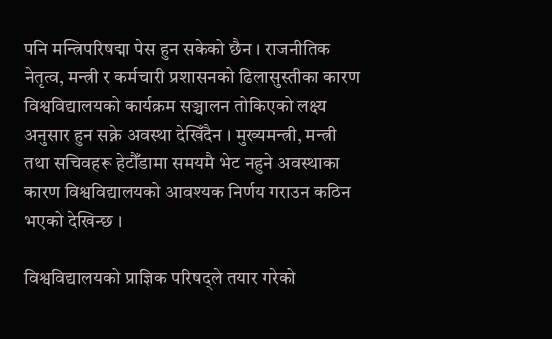पनि मन्त्रिपरिषद्मा पेस हुन सकेको छैन । राजनीतिक नेतृत्व, मन्त्री र कर्मचारी प्रशासनको ढिलासुस्तीका कारण विश्वविद्यालयको कार्यक्रम सञ्चालन तोकिएको लक्ष्य अनुसार हुन सक्ने अवस्था देखिँदैन । मुख्यमन्त्री, मन्त्री तथा सचिवहरू हेटौँडामा समयमै भेट नहुने अवस्थाका कारण विश्वविद्यालयको आवश्यक निर्णय गराउन कठिन भएको देखिन्छ ।

विश्वविद्यालयको प्राज्ञिक परिषद्ले तयार गरेको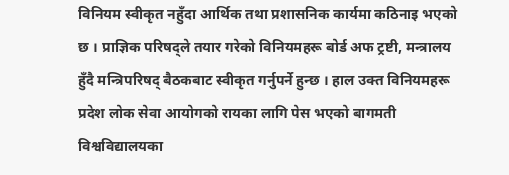विनियम स्वीकृत नहुँदा आर्थिक तथा प्रशासनिक कार्यमा कठिनाइ भएको छ । प्राज्ञिक परिषद्ले तयार गरेको विनियमहरू बोर्ड अफ ट्रष्टी, मन्त्रालय हुँदै मन्त्रिपरिषद् बैठकबाट स्वीकृत गर्नुपर्ने हुन्छ । हाल उक्त विनियमहरू प्रदेश लोक सेवा आयोगको रायका लागि पेस भएको बागमती विश्वविद्यालयका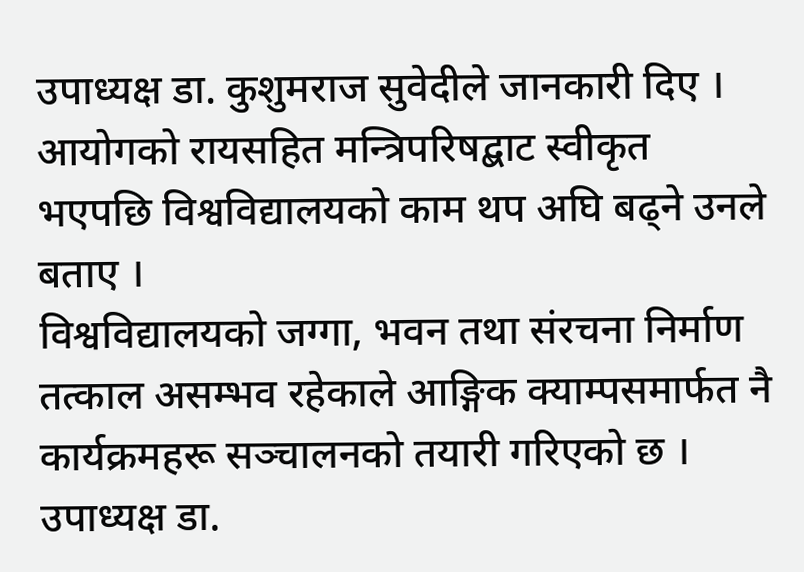उपाध्यक्ष डा. कुशुमराज सुवेदीले जानकारी दिए ।
आयोगको रायसहित मन्त्रिपरिषद्बाट स्वीकृत भएपछि विश्वविद्यालयको काम थप अघि बढ्ने उनले बताए ।
विश्वविद्यालयको जग्गा, भवन तथा संरचना निर्माण तत्काल असम्भव रहेकाले आङ्गिक क्याम्पसमार्फत नै कार्यक्रमहरू सञ्चालनको तयारी गरिएको छ । उपाध्यक्ष डा.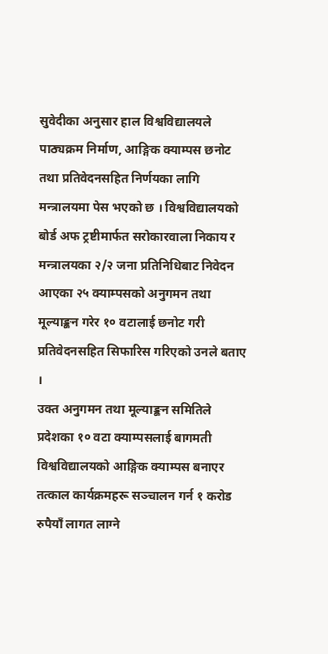सुवेदीका अनुसार हाल विश्वविद्यालयले पाठ्यक्रम निर्माण, आङ्गिक क्याम्पस छनोट तथा प्रतिवेदनसहित निर्णयका लागि मन्त्रालयमा पेस भएको छ । विश्वविद्यालयको बोर्ड अफ ट्रष्टीमार्फत सरोकारवाला निकाय र मन्त्रालयका २/२ जना प्रतिनिधिबाट निवेदन आएका २५ क्याम्पसको अनुगमन तथा मूल्याङ्कन गरेर १० वटालाई छनोट गरी प्रतिवेदनसहित सिफारिस गरिएको उनले बताए ।
उक्त अनुगमन तथा मूल्याङ्कन समितिले प्रदेशका १० वटा क्याम्पसलाई बागमती विश्वविद्यालयको आङ्गिक क्याम्पस बनाएर तत्काल कार्यक्रमहरू सञ्चालन गर्न १ करोड रुपैयाँ लागत लाग्ने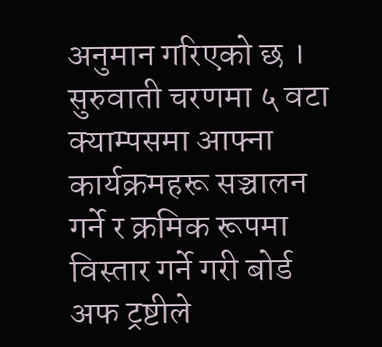अनुमान गरिएको छ । सुरुवाती चरणमा ५ वटा क्याम्पसमा आफ्ना कार्यक्रमहरू सञ्चालन गर्ने र क्रमिक रूपमा विस्तार गर्ने गरी बोर्ड अफ ट्रष्टीले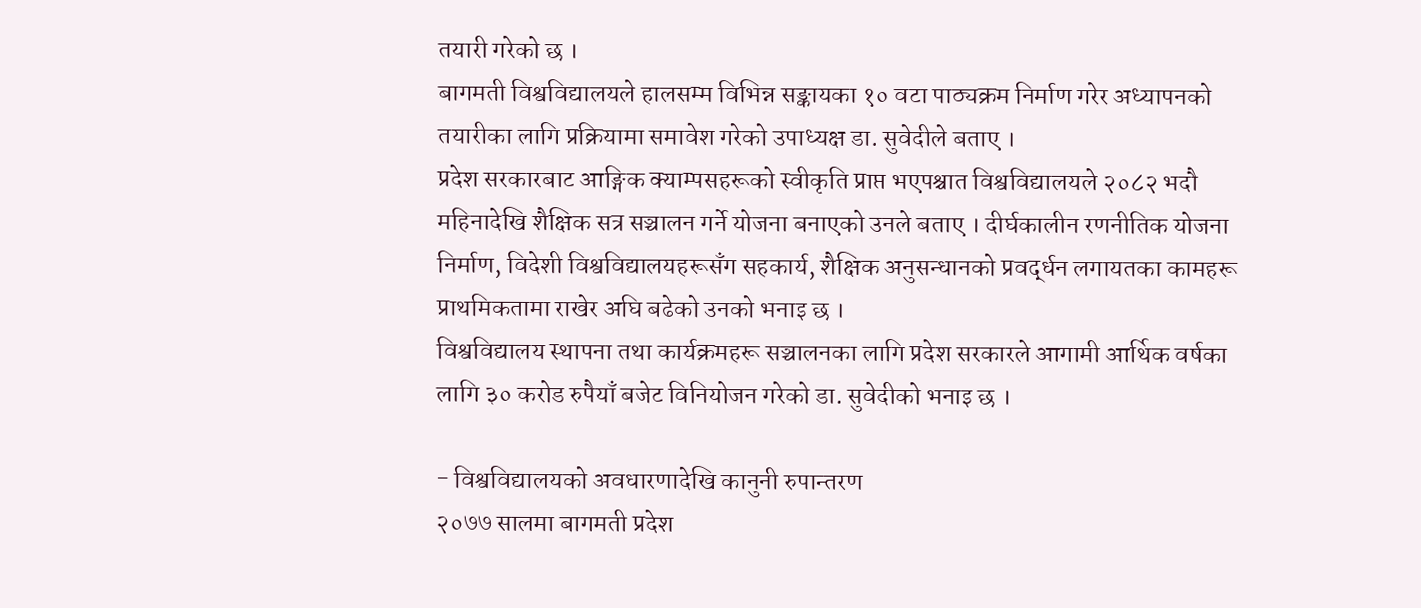तयारी गरेको छ ।
बागमती विश्वविद्यालयले हालसम्म विभिन्न सङ्कायका १० वटा पाठ्यक्रम निर्माण गरेर अध्यापनको तयारीका लागि प्रक्रियामा समावेश गरेको उपाध्यक्ष डा. सुवेदीले बताए ।
प्रदेश सरकारबाट आङ्गिक क्याम्पसहरूको स्वीकृति प्राप्त भएपश्चात विश्वविद्यालयले २०८२ भदौ महिनादेखि शैक्षिक सत्र सञ्चालन गर्ने योजना बनाएको उनले बताए । दीर्घकालीन रणनीतिक योजना निर्माण, विदेशी विश्वविद्यालयहरूसँग सहकार्य, शैक्षिक अनुसन्धानको प्रवर्द्धन लगायतका कामहरू प्राथमिकतामा राखेर अघि बढेको उनको भनाइ छ ।
विश्वविद्यालय स्थापना तथा कार्यक्रमहरू सञ्चालनका लागि प्रदेश सरकारले आगामी आर्थिक वर्षका लागि ३० करोड रुपैयाँ बजेट विनियोजन गरेको डा. सुवेदीको भनाइ छ ।

- विश्वविद्यालयको अवधारणादेखि कानुनी रुपान्तरण
२०७७ सालमा बागमती प्रदेश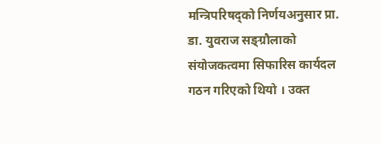मन्त्रिपरिषद्को निर्णयअनुसार प्रा. डा. युवराज सङ्ग्रौलाको संयोजकत्वमा सिफारिस कार्यदल गठन गरिएको थियो । उक्त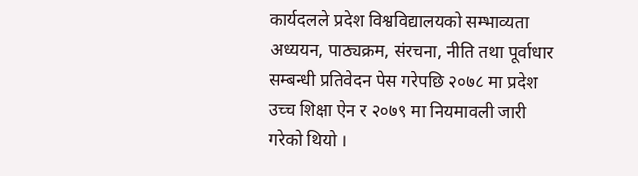कार्यदलले प्रदेश विश्वविद्यालयको सम्भाव्यता अध्ययन, पाठ्यक्रम, संरचना, नीति तथा पूर्वाधार सम्बन्धी प्रतिवेदन पेस गरेपछि २०७८ मा प्रदेश उच्च शिक्षा ऐन र २०७९ मा नियमावली जारी गरेको थियो ।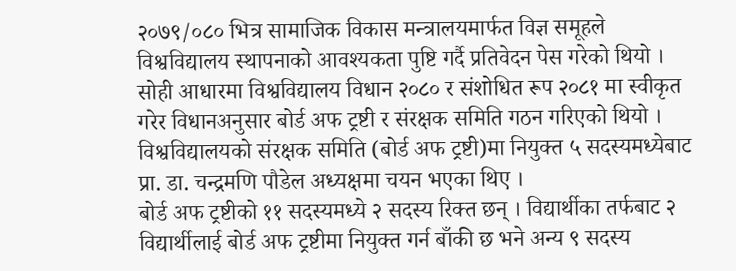२०७९/०८० भित्र सामाजिक विकास मन्त्रालयमार्फत विज्ञ समूहले विश्वविद्यालय स्थापनाको आवश्यकता पुष्टि गर्दै प्रतिवेदन पेस गरेको थियो । सोही आधारमा विश्वविद्यालय विधान २०८० र संशोधित रूप २०८१ मा स्वीकृत गरेर विधानअनुसार बोर्ड अफ ट्रष्टी र संरक्षक समिति गठन गरिएको थियो ।
विश्वविद्यालयको संरक्षक समिति (बोर्ड अफ ट्रष्टी)मा नियुक्त ५ सदस्यमध्येबाट प्रा. डा. चन्द्रमणि पौडेल अध्यक्षमा चयन भएका थिए ।
बोर्ड अफ ट्रष्टीको ११ सदस्यमध्ये २ सदस्य रिक्त छन् । विद्यार्थीका तर्फबाट २ विद्यार्थीलाई बोर्ड अफ ट्रष्टीमा नियुक्त गर्न बाँकी छ भने अन्य ९ सदस्य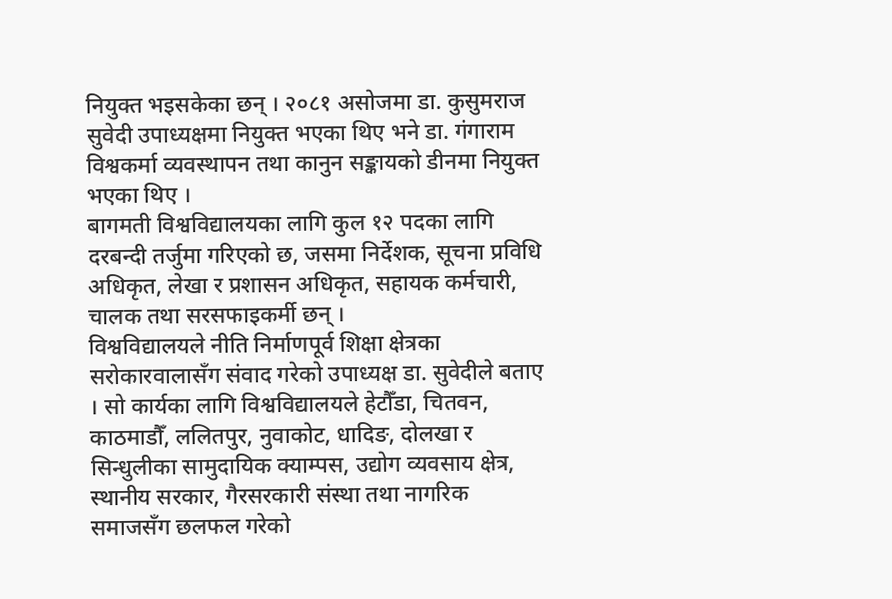नियुक्त भइसकेका छन् । २०८१ असोजमा डा. कुसुमराज सुवेदी उपाध्यक्षमा नियुक्त भएका थिए भने डा. गंगाराम विश्वकर्मा व्यवस्थापन तथा कानुन सङ्कायको डीनमा नियुक्त भएका थिए ।
बागमती विश्वविद्यालयका लागि कुल १२ पदका लागि दरबन्दी तर्जुमा गरिएको छ, जसमा निर्देशक, सूचना प्रविधि अधिकृत, लेखा र प्रशासन अधिकृत, सहायक कर्मचारी, चालक तथा सरसफाइकर्मी छन् ।
विश्वविद्यालयले नीति निर्माणपूर्व शिक्षा क्षेत्रका सरोकारवालासँग संवाद गरेको उपाध्यक्ष डा. सुवेदीले बताए । सो कार्यका लागि विश्वविद्यालयले हेटौँडा, चितवन, काठमाडौँ, ललितपुर, नुवाकोट, धादिङ, दोलखा र सिन्धुलीका सामुदायिक क्याम्पस, उद्योग व्यवसाय क्षेत्र, स्थानीय सरकार, गैरसरकारी संस्था तथा नागरिक समाजसँग छलफल गरेको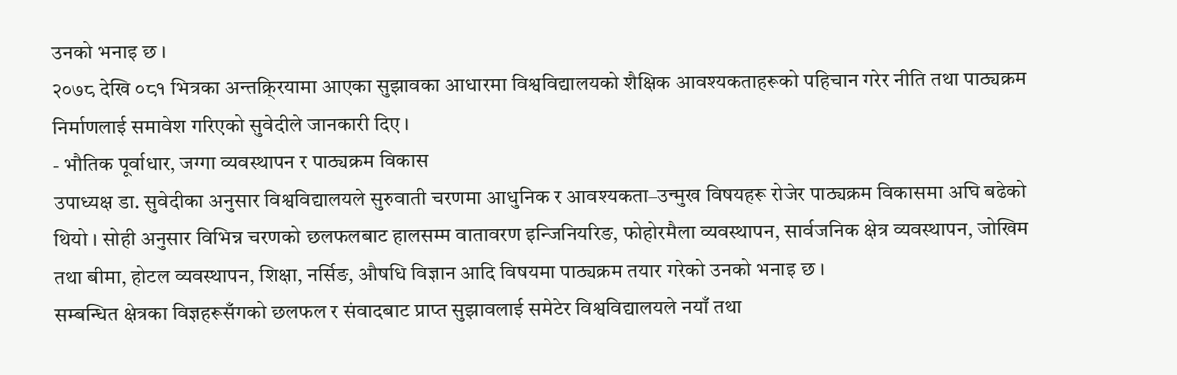उनको भनाइ छ ।
२०७८ देखि ०८१ भित्रका अन्तक्र्रियामा आएका सुझावका आधारमा विश्वविद्यालयको शैक्षिक आवश्यकताहरूको पहिचान गरेर नीति तथा पाठ्यक्रम निर्माणलाई समावेश गरिएको सुवेदीले जानकारी दिए ।
- भौतिक पूर्वाधार, जग्गा व्यवस्थापन र पाठ्यक्रम विकास
उपाध्यक्ष डा. सुवेदीका अनुसार विश्वविद्यालयले सुरुवाती चरणमा आधुनिक र आवश्यकता–उन्मुख विषयहरू रोजेर पाठ्यक्रम विकासमा अघि बढेको थियो । सोही अनुसार विभिन्न चरणको छलफलबाट हालसम्म वातावरण इन्जिनियरिङ, फोहोरमैला व्यवस्थापन, सार्वजनिक क्षेत्र व्यवस्थापन, जोखिम तथा बीमा, होटल व्यवस्थापन, शिक्षा, नर्सिङ, औषधि विज्ञान आदि विषयमा पाठ्यक्रम तयार गरेको उनको भनाइ छ ।
सम्बन्धित क्षेत्रका विज्ञहरूसँगको छलफल र संवादबाट प्राप्त सुझावलाई समेटेर विश्वविद्यालयले नयाँ तथा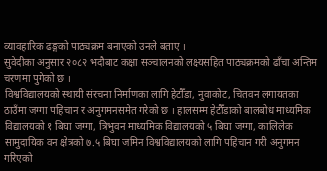व्यावहारिक ढङ्गको पाठ्यक्रम बनाएको उनले बताए ।
सुवेदीका अनुसार २०८२ भदौबाट कक्षा सञ्चालनको लक्ष्यसहित पाठ्यक्रमको ढाँचा अन्तिम चरणमा पुगेको छ ।
विश्वविद्यालयको स्थायी संरचना निर्माणका लागि हेटौँडा, नुवाकोट, चितवन लगायतका ठाउँमा जग्गा पहिचान र अनुगमनसमेत गरेको छ । हालसम्म हेटौँडाको बालबोध माध्यमिक विद्यालयको १ बिघा जग्गा, त्रिभुवन माध्यमिक विद्यालयको ५ बिघा जग्गा, कालिलेक सामुदायिक वन क्षेत्रको ७.५ बिघा जमिन विश्वविद्यालयको लागि पहिचान गरी अनुगमन गरिएको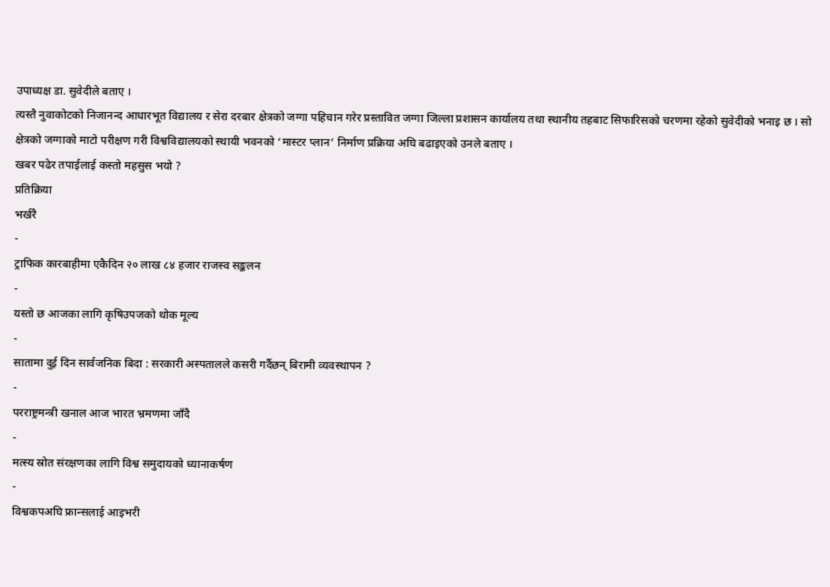उपाध्यक्ष डा. सुवेदीले बताए ।
त्यस्तै नुवाकोटको निजानन्द आधारभूत विद्यालय र सेरा दरबार क्षेत्रको जग्गा पहिचान गरेर प्रस्तावित जग्गा जिल्ला प्रशासन कार्यालय तथा स्थानीय तहबाट सिफारिसको चरणमा रहेको सुवेदीको भनाइ छ । सो क्षेत्रको जग्गाको माटो परीक्षण गरी विश्वविद्यालयको स्थायी भवनको ‘मास्टर प्लान’ निर्माण प्रक्रिया अघि बढाइएको उनले बताए ।
खबर पढेर तपाईलाई कस्तो महसुस भयो ?
प्रतिक्रिया
भर्खरै
-
ट्राफिक कारबाहीमा एकैदिन २० लाख ८४ हजार राजस्व सङ्कलन
-
यस्तो छ आजका लागि कृषिउपजको थोक मूल्य
-
सातामा दुई दिन सार्वजनिक बिदा : सरकारी अस्पतालले कसरी गर्दैछन् बिरामी व्यवस्थापन ?
-
परराष्ट्रमन्त्री खनाल आज भारत भ्रमणमा जाँदै
-
मत्स्य स्रोत संरक्षणका लागि विश्व समुदायको ध्यानाकर्षण
-
विश्वकपअघि फ्रान्सलाई आइभरी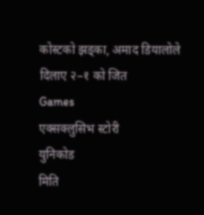कोस्टको झड्का, अमाद डियालोले दिलाए २–१ को जित
Games
एक्सक्लुसिभ स्टोरी
युनिकोड
मिति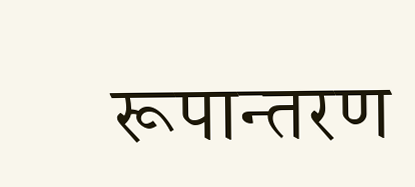रूपान्तरण